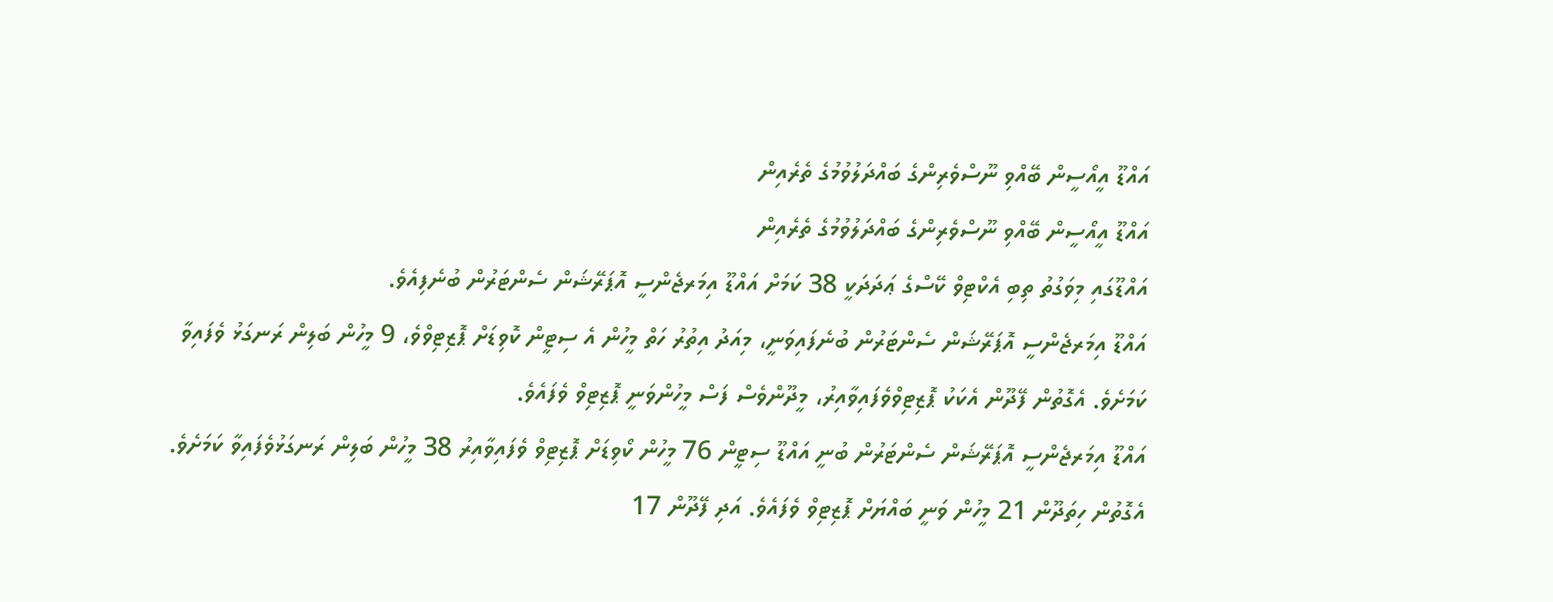އައްޑޫ އީއޯސީން ބޭއްވި ނޫސްވެރިންގެ ބައްދަލުވުމުގެ ތެރެއިން
އައްޑޫ އީއޯސީން ބޭއްވި ނޫސްވެރިންގެ ބައްދަލުވުމުގެ ތެރެއިން
އައްޑޫގައި މިވަގުތު ތިބި އެކްޓިވް ކޭސްގެ ޢަދަދަކީ 38 ކަމަށް އައްޑޫ އިމަރޖެންސީ އޮޕަރޭޝަން ސެންޓަރުން ބުނެފިއެވެ.
އައްޑޫ އިމަރޖެންސީ އޮޕަރޭޝަން ސެންޓަރުން ބުނެފައިވަނީ، މިއަދު އިތުރު ހަތް މީހުން އެ ސިޓީން ކޮވިޑަށް ޕޮޒިޓިވްވެ، 9 މީހުން ބަލިން ރަނގަޅު ވެފައިވާ ކަމަށެވެ. އެގޮތުން ފޭދޫން އެކަކު ޕޮޒިޓިވްވެފައިވާއިރު، މީދޫންވެސް ފަސް މީހުންވަނީ ޕޮޒިޓިވް ވެފައެވެ.
އައްޑޫ އިމަރޖެންސީ އޮޕަރޭޝަން ސެންޓަރުން ބުނީ އައްޑޫ ސިޓީން 76 މީހުން ކޯވިޑަށް ޕޮޒިޓިވް ވެފައިވާއިރު 38 މީހުން ބަލިން ރަނގަޅުވެފައިވާ ކަމަށެވެ. އެގޮތުން ހިތަދޫން 21 މީހުން ވަނީ ބައްޔަށް ޕޮޒިޓިވް ވެފައެވެ. އަދި ފޭދޫން 17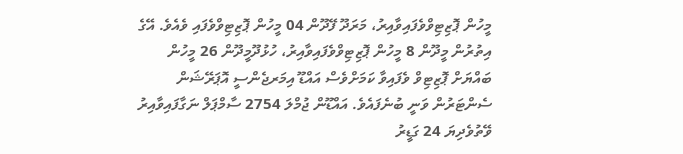މީހުން ޕޮޒިޓިވްވެފައިވާއިރު، މަރަދޫ ފޭދޫން 04 މީހުން ޕޮޒިޓިވްވެފައި ވެއެވެ. އޭގެ އިތުރުން މީދޫން 8 މީހުން ޕޮޒިޓިވްވެފައިވާއިރު، ހުޅުދޫމީދޫން 26 މީހުން ބައްޔަށް ޕޮޒިޓިވް ވެފައިވާ ކަމަށްވެސް އައްޑޫ އިމަރޖެންސީ އޮޕަރޭޝަން ސެންޓަރުން ވަނީ ބުނެފައެވެ. އައްޑޫން ޖުމްލަ 2754 ސާމްޕަލް ނަގާފައިވާއިރު ވޭތުވެދިޔަ 24 ގަޑީރު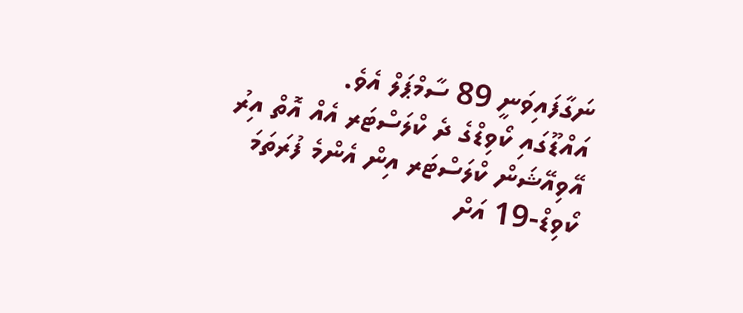ނަގާފައިވަނީ 89 ސާމްޕަލް އެވެ.
އައްޑޫގައި ކޯވިޑްގެ ދެ ކްލަސްޓަރ އެއް އޮތް އިރު އޭވިއޭޝަން ކްލަސްޓަރ އިން އެންމެ ފުރަތަމަ ކޯވިޑް-19 އަށް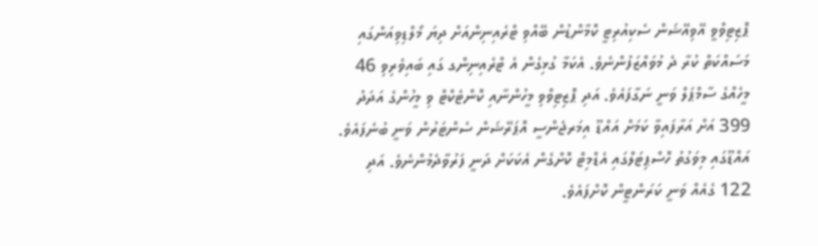ޕޮޒިޓިވްވީ އޭވިއޭޝަން ސެކިއުރިޓީ ކޮމާންޑުން ބޭއްވި ޓްރެއިނިންއަށް ދިޔަ މޯލްޑިވިއަންގައި މަސައްކަތް ކުރާ ދެ މުވައްޒަފުންނެވެ. އެކަމާ ގުޅިގެން އެ ޓްރެއިނިންގ ގައި ބައިވެރިވި 46 މީހެއްގެ ސާމްޕަލް ވަނީ ނަގާފައެވެ. އަދި ޕޮޒިޓިވްވި މީހުންނާއި ކޮންޓެކްޓް ވި މީހުންގެ އަދަދު 399 އަށް އަރާފައިވާ ކަމަށް އައްޑޫ އިމަރޖެންސީ އޮޕަރޭޝަން ސެންޓަރުން ވަނީ ބުނެފައެވެ.
އައްޑޫގައި މިވަގުތު ހޮސްޕިޓަލްގައި އެޑްމިޓް ކޮށްގެން އެކަކަށް ދަނީ ފަރުވާދެމުންނެވެ. އަދި 122 ގެއެއް ވަނީ ކަރަންޓީން ކޮށްފައެވެ.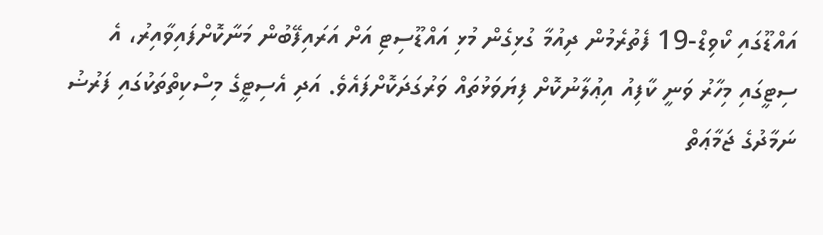އައްޑޫގައި ކޯވިޑް-19 ފެތުރެމުން ދިއުމާ ގުޅިގެން މުޅި އައްޑޫސިޓި އަށް އަރައިފޭބުން މަނާކޮށްފައިވާއިރު، އެ ސިޓީގައި މިހާރު ވަނީ ކާފިއު އިޢުލާނުކޮށް ފިޔަވަޅުތައް ވަރުގަދަކޮށްފައެވެ. އަދި އެސިޓީގެ މިސްކިތްތަކުގައި ފަރުޟު ނަމާދުގެ ޖަމާޢަތް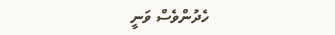ހެދުންވެސް ވަނީ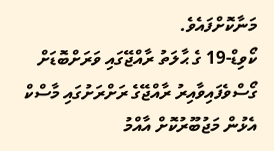މަނާކޮށްފައެވެ.
ކޯވިޑް-19 ގެ ޙާލަތު ރާއްޖޭގައި ވަރަށްބޮޑަށް ގޯސްވެފައިވާއިރު ރާއްޖޭގެ ރަށްރަށުގައި މާސްކް އެޅުން މަޖުބޫރުކޮށް އާއްމު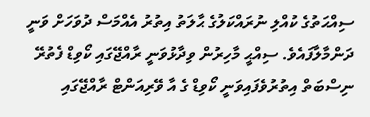ސިއްޙަތުގެ ކުއްލި ނުރައްކަލުގެ ޙާލަތު އިތުރު އެއްމަސް ދުވަހަށް ވަނީ ދަންމާލާފައެވެ. ސިއްޙީ މާހިރުން ވިދާޅުވަނީ ރާއްޖޭގައި ކޯވިޑް ފެތުރޭ ނިސްބަތް އިތުރުވެފައިވަނީ ކޯވިޑް ގެ އާ ވޭރިއަންޓް ރާއްޖޭގައި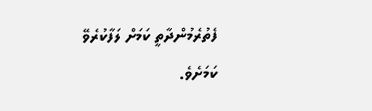ފެތުރެމުންދާތީ ކަމަށް ލަފާކުރެވޭ ކަމަށެވެ.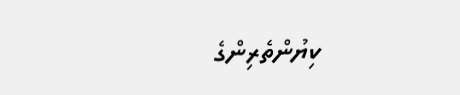ކިޔުންތެރިންގެ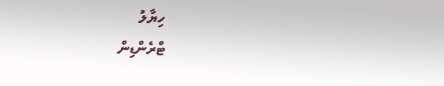ހިޔާލު
ޓްރެންޑިން